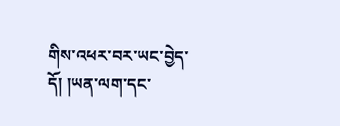གིས་འཕར་བར་ཡང་བྱེད་དོ། །ཡན་ལག་དང་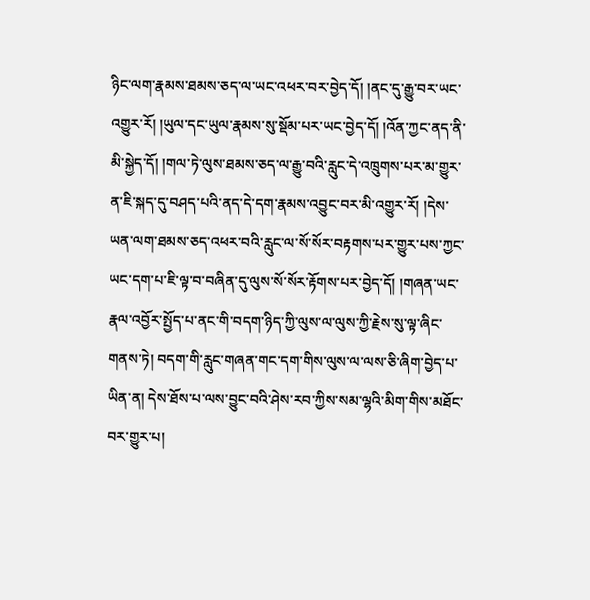ཉིང་ལག་རྣམས་ཐམས་ཅད་ལ་ཡང་འཕར་བར་བྱེད་དོ། །ནང་དུ་རྒྱུ་བར་ཡང་འགྱུར་རོ། །ཡུལ་དང་ཡུལ་རྣམས་སུ་སྡོམ་པར་ཡང་བྱེད་དོ། །འོན་ཀྱང་ནད་ནི་མི་སྐྱེད་དོ། །གལ་ཏེ་ལུས་ཐམས་ཅད་ལ་རྒྱུ་བའི་རླུང་དེ་འཁྲུགས་པར་མ་གྱུར་ན་ཇི་སྐད་དུ་བཤད་པའི་ནད་དེ་དག་རྣམས་འབྱུང་བར་མི་འགྱུར་རོ། །དེས་ཡན་ལག་ཐམས་ཅད་འཕར་བའི་རླུང་ལ་སོ་སོར་བརྟགས་པར་གྱུར་པས་ཀྱང་ཡང་དག་པ་ཇི་ལྟ་བ་བཞིན་དུ་ལུས་སོ་སོར་རྟོགས་པར་བྱེད་དོ། །གཞན་ཡང་རྣལ་འབྱོར་སྤྱོད་པ་ནང་གི་བདག་ཉིད་ཀྱི་ལུས་ལ་ལུས་ཀྱི་རྗེས་སུ་ལྟ་ཞིང་གནས་ཏེ། བདག་གི་རླུང་གཞན་གང་དག་གིས་ལུས་ལ་ལས་ཅི་ཞིག་བྱེད་པ་ཡིན་ན། དེས་ཐོས་པ་ལས་བྱུང་བའི་ཤེས་རབ་ཀྱིས་སམ་ལྷའི་མིག་གིས་མཐོང་བར་གྱུར་པ།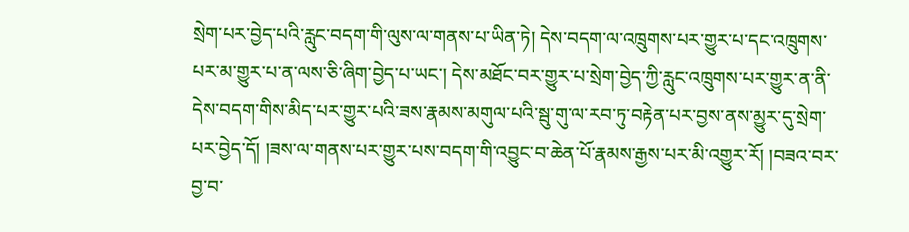སྲེག་པར་བྱེད་པའི་རླུང་བདག་གི་ལུས་ལ་གནས་པ་ཡིན་ཏེ། དེས་བདག་ལ་འཁྲུགས་པར་གྱུར་པ་དང་འཁྲུགས་པར་མ་གྱུར་པ་ན་ལས་ཅི་ཞིག་བྱེད་པ་ཡང་། དེས་མཐོང་བར་གྱུར་པ་སྲེག་བྱེད་ཀྱི་རླུང་འཁྲུགས་པར་གྱུར་ན་ནི་དེས་བདག་གིས་མིད་པར་གྱུར་པའི་ཟས་རྣམས་མགུལ་པའི་སྦུ་གུ་ལ་རབ་ཏུ་བརྟེན་པར་བྱས་ནས་མྱུར་དུ་སྲེག་པར་བྱེད་དོ། །ཟས་ལ་གནས་པར་གྱུར་པས་བདག་གི་འབྱུང་བ་ཆེན་པོ་རྣམས་རྒྱས་པར་མི་འགྱུར་རོ། །བཟའ་བར་བྱ་བ་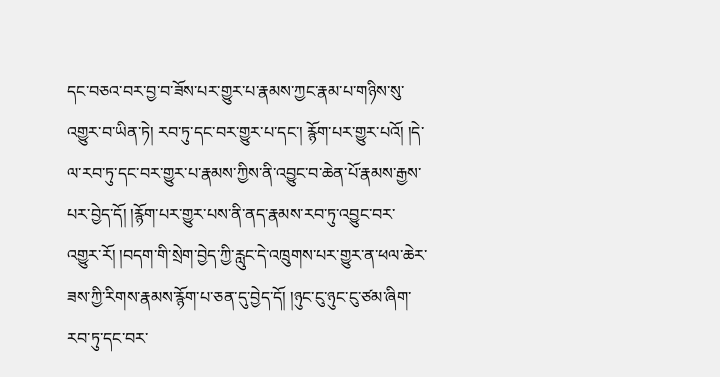དང་བཅའ་བར་བྱ་བ་ཟོས་པར་གྱུར་པ་རྣམས་ཀྱང་རྣམ་པ་གཉིས་སུ་འགྱུར་བ་ཡིན་ཏེ། རབ་ཏུ་དང་བར་གྱུར་པ་དང་། རྙོག་པར་གྱུར་པའོ། །དེ་ལ་རབ་ཏུ་དང་བར་གྱུར་པ་རྣམས་ཀྱིས་ནི་འབྱུང་བ་ཆེན་པོ་རྣམས་རྒྱས་པར་བྱེད་དོ། །རྙོག་པར་གྱུར་པས་ནི་ནད་རྣམས་རབ་ཏུ་འབྱུང་བར་འགྱུར་རོ། །བདག་གི་སྲེག་བྱེད་ཀྱི་རླུང་དེ་འཁྲུགས་པར་གྱུར་ན་ཕལ་ཆེར་ཟས་ཀྱི་རིགས་རྣམས་རྙོག་པ་ཅན་དུ་བྱེད་དོ། །ཉུང་ངུ་ཉུང་ངུ་ཙམ་ཞིག་རབ་ཏུ་དང་བར་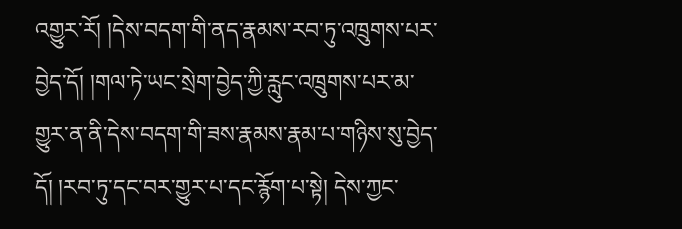འགྱུར་རོ། །དེས་བདག་གི་ནད་རྣམས་རབ་ཏུ་འཁྲུགས་པར་བྱེད་དོ། །གལ་ཏེ་ཡང་སྲེག་བྱེད་ཀྱི་རླུང་འཁྲུགས་པར་མ་གྱུར་ན་ནི་དེས་བདག་གི་ཟས་རྣམས་རྣམ་པ་གཉིས་སུ་བྱེད་དོ། །རབ་ཏུ་དང་བར་གྱུར་པ་དང་རྙོག་པ་སྟེ། དེས་ཀྱང་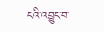ངའི་འབྱུང་བ་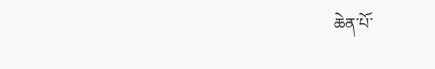ཆེན་པོ་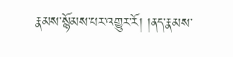རྣམས་སྙོམས་པར་འགྱུར་རོ། །ནད་རྣམས་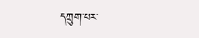དཀྲུག་པར་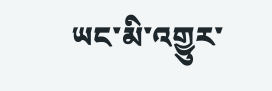ཡང་མི་འགྱུར་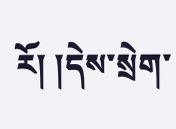རོ། །དེས་སྲེག་